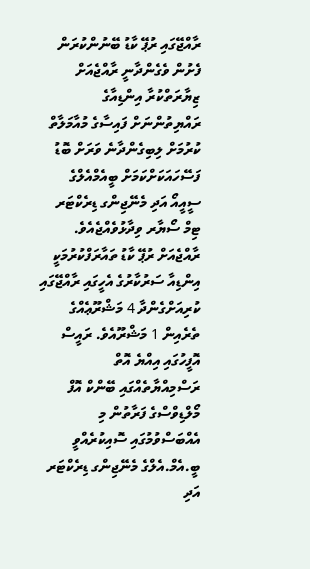ރާއްޖޭގައި ރުޕޭ ކާޑު ބޭނުންކުރަން ފެށުން ވެގެންދާނީ ރާއްޖެއަށް ޒިޔާރަތްކުރާ އިންޑިއާގެ ރައްޔިތުންނަށް ފައިސާގެ މުއާމަލާތް ކުރުމަށް ލިބިގެންދާނެ ވަރަށް ބޮޑު ފަސޭހައަކަށްކަމަށް ބީއެމްއެލްގެ ސީއީއޯ އަދި މެނޭޖިންގ ޑިރެކްޓަރ ޓިމް ސޯޔާރ ވިދާޅުވެއްޖެއެވެ.
ރާއްޖެއަށް ރުޕޭ ކާޑު ތައާރަފްކުރުމަކީ އިންޑިއާ ސަރުކާރުގެ އެހީގައި ރާއްޖޭގައި ކުރިއަށްގެންދާ 4 މަޝްރޫޢެއްގެ ތެރެއިން 1 މަޝްރޫއެވެ. ރައީސް އޮފީހުގައި އިއްޔެ އޮތް ރަސްމިއްޔާތެއްގައި ބޭންކް އޮފް މޯލްޑިވްސްގެ ފަރާތުން މި އެއްބަސްވުމުގައި ސޮއިކުރެއްވީ ބީ.އެމް.އެލްގެ މެނޭޖިންގ ޑިރެކްޓަރ އަދި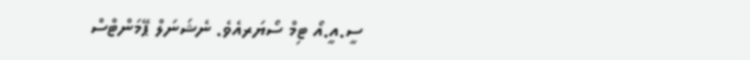ސީ.އީ.އޯ ޓިމް ސޯޔަރއެވެ. ނެޝަނަލް ޕޭމަންޓްސް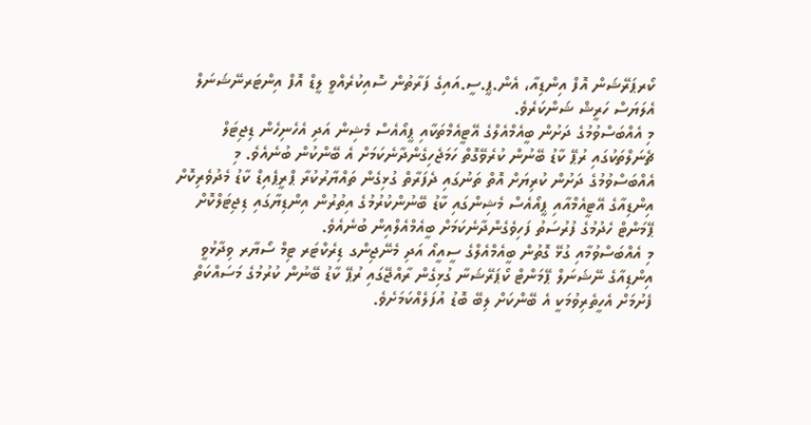ކޯރޕަރޭޝަން އޮފް އިންޑިއާ، އެން.ޕީ.ސީ.އައިގެ ފަރާތުން ސޮއިކުރެއްވީ ލީޑް އޮފް އިންޓަރނޭޝަނަލް އެލަޔަސް ހަރީޝް ޝަންކަރެވެ.
މި އެއްބަސްވުމުގެ ދަށުން ބީއެމްއެލްގެ އޭޓީއެމްތަކާއި ޕީއޯއެސް މެޝިން އަދި އެހެނިހެން ޑިޖިޓަލް ޗެނަލްތަކުގައި ރުޕޭ ކާޑު ބޭނުން ކުރެވޭގޮތް ހަމަޖެހިގެންދާނެކަމަށް އެ ބޭންކުން ބުނެއެވެ. މި އެއްބަސްވުމުގެ ދަށުން ކުރިޔަށް އޮތް ތަނުގައި ދެފަރާތް ގުޅިގެން ތައްޔާރުކުރާ ޕްރީޕެއިޑް ކާޑު މެދުވެރިކޮށް އިންޑިއާގެ އޭޓީއެމްއާއި ޕީއޯއެސް މެޝިންގައި ކާޑު ބޭނުންކުރުމުގެ އިތުރުން އިންޑިޔާގައި ޑިޖިޓަލްކޮށް ޕޭމަންޓް ހެދުމުގެ ފުރުސަތު ފަހިވެގެންދާނެކަމަށް ބީއެމްއެލްއިން ބުނެއެވެ.
މި އެއްބަސްވުމާއި ގުޅޭ ގޮތުން ބީއެމްއެލްގެ ސީއީއޯ އަދި މެނޭޖިންގ ޑިރެކްޓަރ ޓިމް ސޯޔާރ ވިދާޅުވީ އިންޑިއާގެ ނޭޝަނަލް ޕޭމަންޓް ކޯޕަރޭޝަނާ ގުޅިގެން ރާއްޖޭގައި ރުޕޭ ކާޑު ބޭނުން ކުރުމުގެ މަސައްކަތް ފެށުމަށް އެހީތެރިވުމަކީ އެ ބޭންކަށް ލިބޭ ބޮޑު އުފަލެއްކަމަށެވެ.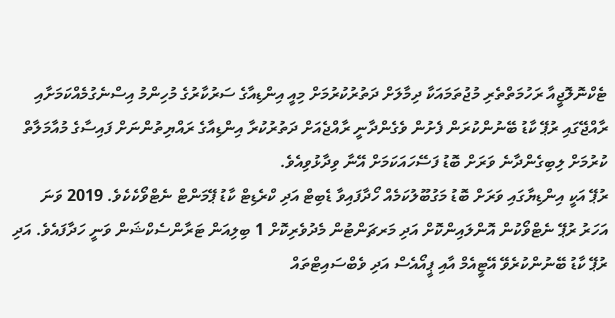ޓެކްނޮލޮޖީއާ ރަހުމަތްތެރި މުޖުތަމައަކާ ދިމާލަށް ދަތުރުކުރުމަށް މިއީ އިންޑިއާގެ ސަރުކާރުގެ މުހިންމު އިސްނެގުމެއްކަމަށާއި ރާއްޖޭގައި ރުޕޭ ކާޑު ބޭނުންކުރަން ފެށުން ވެގެންދާނީ ރާއްޖެއަށް ދަތުރުކުރާ އިންޑިއާގެ ރައްޔިތުންނަށް ފައިސާގެ މުއާމަލާތް ކުރުމަށް ލިބިގެންދާނެ ވަރަށް ބޮޑު ފަސޭހައަކަމަށް އޭނާ ވިދާޅުވިއެވެ.
ރުޕޭ އަކީ އިންޑިޔާގައި ވަރަށް ބޮޑު މަގުބޫލުކަމެއް ހޯދާފައިވާ ޑެބިޓް އަދި ކްރެޑިޓް ކާޑު ޕޭމަންޓް ނެޓްވޯކެކެވެ. 2019 ވަނަ އަހަރު ރުޕޭ ނެޓްވޯކުން އޮންލައިންކޮށް އަދި މަރޗަންޓުން މެދުވެރިކޮށް 1 ބިލިއަން ޓަރާންސެކްޝަން ވަނީ ހަދާފައެވެ. އަދި ރުޕޭ ކާޑު ބޭނުންކުރެވޭ އޭޓީއެމް އާއި ޕީއޯއެސް އަދި ވެބްސައިޓްތައް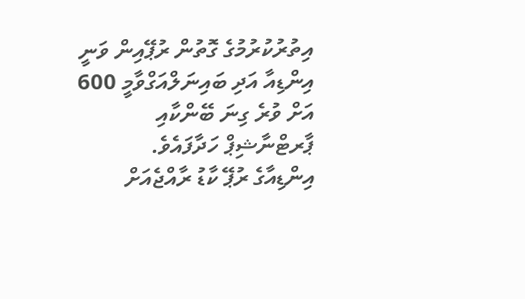އިތުރުކުރުމުގެ ގޮތުން ރުޕޭއިން ވަނީ އިންޑިއާ އަދި ބައިނަލްއަގްވާމީ 600 އަށް ވުރެ ގިނަ ބޭންކާއި ޕާރޓްނާޝިޕް ހަދާފައެވެ.
އިންޑިއާގެ ރުޕޭ ކާޑު ރާއްޖެއަށް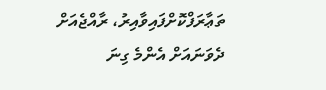ތަޢާރަފްކޮށްފައިވާއިރު، ރާއްޖެއަށް ދެވަނައަށް އެންމެ ގިނަ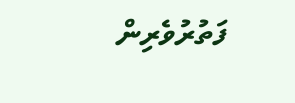ފަތުރުވެރިން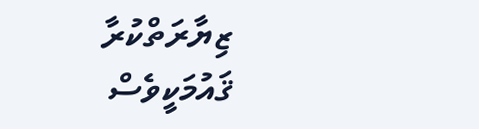ޒިޔާރަތްކުރާ ޤައުމަކީވެސް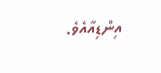އިންޑިއާއެވެ.